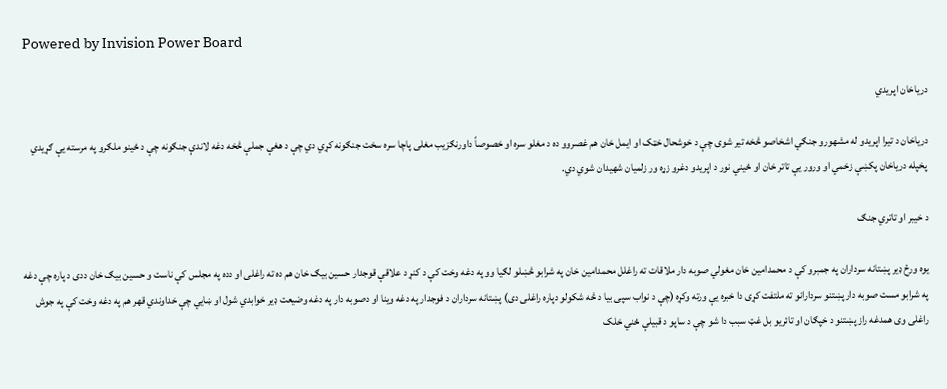Powered by Invision Power Board

درياخان اپريدي

درياخان د تيرا اپريدو له مشهورو جنګي اشخاصو څخه تير شوی چې د خوشحال خټک او ايمل خان هم غصروو ده د مغلو سره او خصوصاً داورنګزيب مغلی پاچا سره سخت جنګونه کړي دي چې د هغې جملې څخه دغه لاندې جنګونه چې د ځینو ملګرو په مرسته يې ګړيدي پخپله درياخان پکښې زخمي او ورور يې تاتر خان او ځيني نور د اپريدو دغرو زړه ور زلميان شهيدان شوي دي.

د خيبر او تاتري جنګ

يوه ورځ ډير پښتانه سرداران په جمبرو کې د محمدامين خان مغولي صوبه دار ملاقات ته راغلل محمدامين خان په شرابو څښلو لګيا وو په دغه وخت کې د کنړ د علاقې قوجدار حسين بيګ خان هم ده ته راغلی او دده په مجلس کې ناست و حسين بيګ خان ددی د پاره چې دغه په شرابو مست صوبه دارپښتنو سردارانو ته ملتفت کړی دا خبره يې ورته وکړه (چې د نواب سپی بيا د څه شکولو دپاره راغلی دی) پښتانه سرداران د فوجدار په دغه وينا او دصوبه دار په دغه وضيعت ډير خوابدي شول او ښايي چې خداوندي قهر هم په دغه وخت کې په جوش راغلی وی همدغه راز پښتنو د خپګان او تائريو بل غټ سبب دا شو چې د ساپو د قبيلې ځني خلک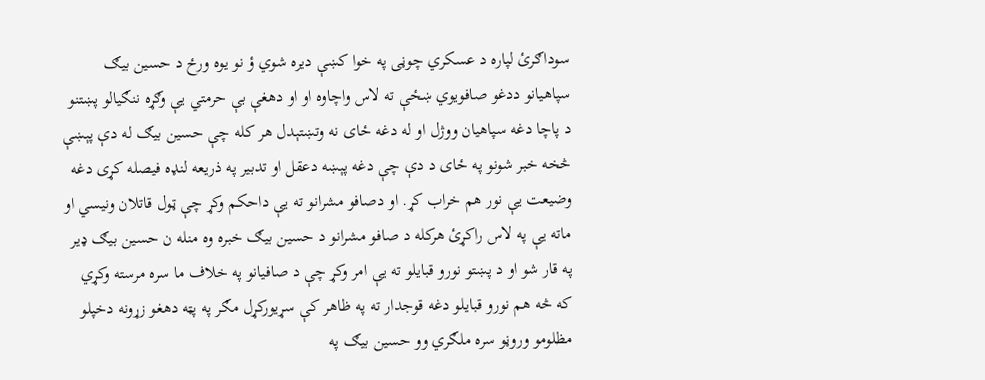سوداګرئ لپاره د عسکري چوڼی په خوا کښې ديره شوي ؤ نو يوه ورځ د حسين بيګ سپاهيانو ددغو صافويوي ښځې ته لاس واچاوه او او دهغې بې حرمتي يې وګړه ننګيالو پښتنو د پاچا دغه سپاهيان ووژل او له دغه ځای نه وتښتېدل هر کله چې حسين بيګ له دې پېښې څخه خبر شونو په ځای د دې چې دغه پېښه دعقل او تدبير په ذريعه لنډه فيصله کړی دغه وضيعت يې نور هم خراب کړ. او دصافو مشرانو ته يې داحکم وکړ چې ټول قاتلان ونيسي او ماته يې په لاس راکړئ هرکله د صافو مشرانو د حسين بيګ خبره وه منله ن حسين بيګ ډير په قار شو او د پښتو نورو قبايلو ته يې امر وکړ چې د صافيانو په خلاف ما سره مرسته وکړي که څه هم نورو قبايلو دغه قوجدار ته په ظاهر کې سړيورکړل مګر په پټه دهغو زړونه دخپلو مظلومو وروڼو سره ملګري وو حسين بيګ په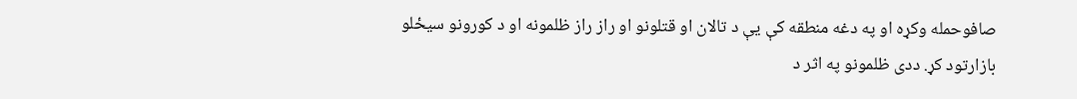صافوحمله وکړه او په دغه منطقه کې يې د تالان او قتلونو او راز راز ظلمونه او د کورونو سيځلو بازارتود کړ. ددی ظلمونو په اثر د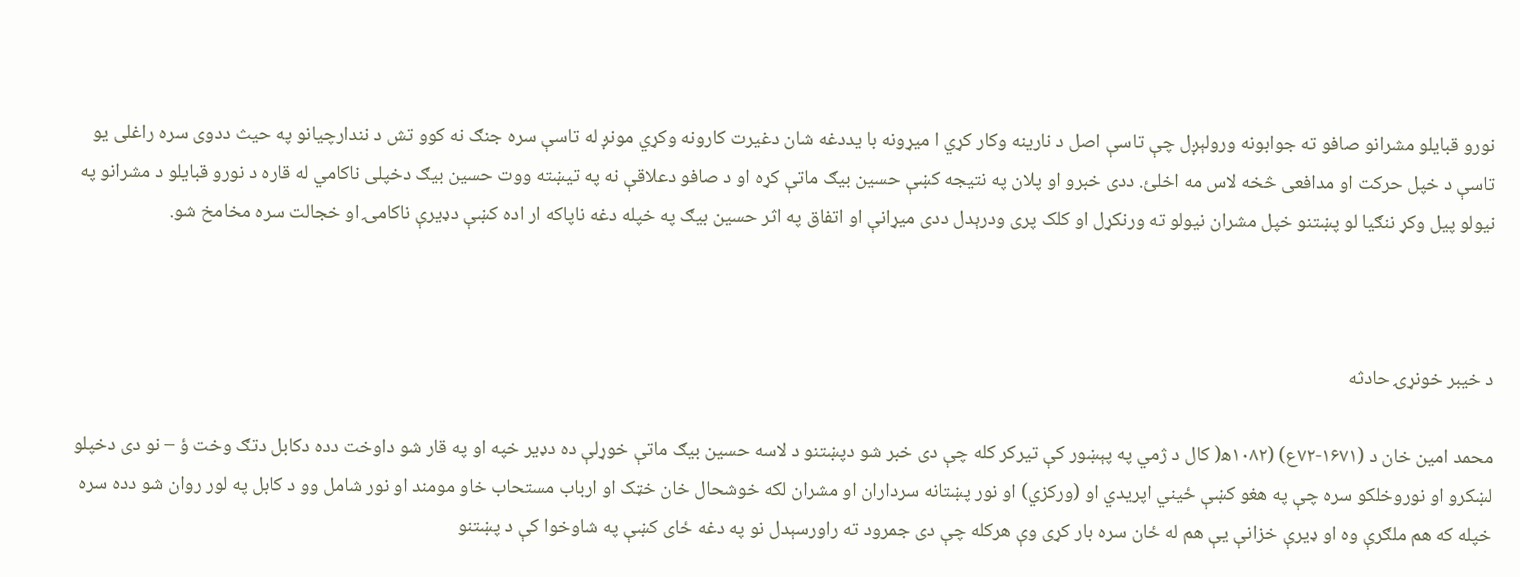نورو قبايلو مشرانو صافو ته جوابونه ورولېږل چې تاسې اصل د نارينه وکار کړي ا ميړونه با يددغه شان دغيرت کارونه وکړي مونږ له تاسې سره جنګ نه کوو تش د نندارچيانو په حيث ددوی سره راغلی يو تاسې د خپل حرکت او مدافعی څخه لاس مه اخلئ. ددی خبرو او پلان په نتيجه کښې حسين بيګ ماتې کړه او د صافو دعلاقې نه په تيښته ووت حسين بيګ دخپلی ناکامي له قاره د نورو قبايلو د مشرانو په نيولو پيل وکړ ننګيا لو پښتنو خپل مشران نيولو ته ورنکړل او کلک پری ودرېدل ددی ميړانې او اتفاق په اثر حسين بيګ په خپله دغه ناپاکه ار اده کښې دډيرې ناکامۍ او خجالت سره مخامخ شو.



د خيبر خونړۍ حادثه

محمد امين خان د (۱۶۷۱-۷۲ع) (۱۰۸۲ه‍( کال د ژمي په پېښور کې تيرکر کله چې دی خبر شو دپښتنو د لاسه حسين بيګ ماتې خوړلې ده دډير خپه او په قار شو داوخت دده دکابل دتګ وخت ؤ – نو دی دخپلو لښکرو او نوروخلکو سره چې په هغو کښې ځيني اپريدي او (ورکزي) او نور پښتانه سرداران او مشران لکه خوشحال خان خټک او ارباب مستحاب خاو مومند او نور شامل وو د کابل په لور روان شو دده سره خپله که هم ملګرې وه او ډيرې خزانې يې هم له ځان سره بار کړی وې هرکله چې دی جمرود ته راورسېدل نو په دغه ځای کښې په شاوخوا کې د پښتنو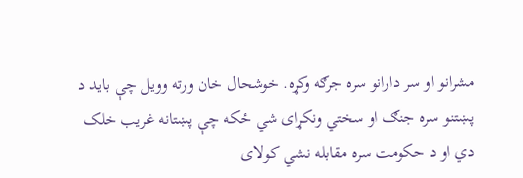مشرانو او سر دارانو سره جرګه وکړه. خوشحال خان ورته وويل چې بايد د پښتنو سره جنګ او سختي ونکړای شي ځکه چې پښتانه غريب خلک دي او د حکومت سره مقابله نشي کولای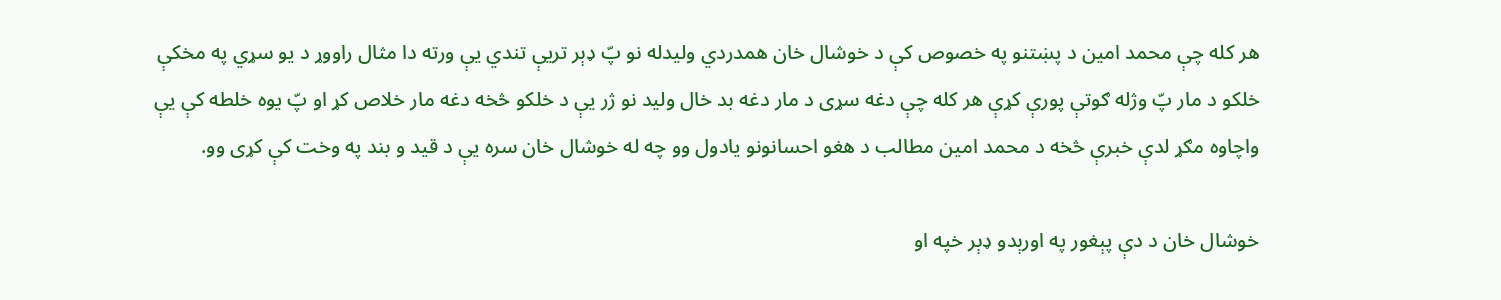هر کله چې محمد امين د پښتنو په خصوص کې د خوشال خان همدردي وليدله نو پّ ډېر تريې تندي يې ورته دا مثال راووړ د يو سړي په مخکې خلکو د مار پّ وژله ګوتې پورې کړې هر کله چې دغه سړی د مار دغه بد خال وليد نو ژر يې د خلکو څخه دغه مار خلاص کړ او پّ يوه خلطه کې يې واچاوه مګړ لدې خبرې څخه د محمد امين مطالب د هغو احسانونو يادول وو چه له خوشال خان سره يې د قيد و بند په وخت کې کړی وو.

خوشال خان د دې پېغور په اورېدو ډېر خپه او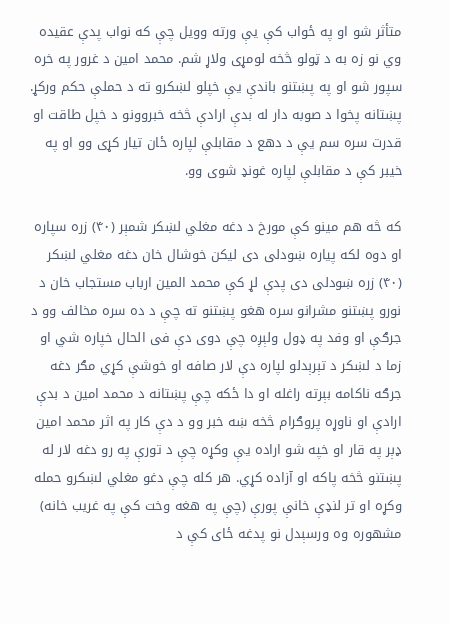متأثر شو او په ځواب کې يې ورته وويل چې که نواب پدې عقيده وي نو زه به د ټولو څخه لومړی ولاړ شم. محمد امين د غرور په خره سپور شو او په پښتنو باندې يې خپلو لښکرو ته د حملې حکم ورکړ. پښتانه پخوا د صوبه دار له بدې ارادې څخه خبروونو د خپل طاقت او قدرت سره سم يې د دهع د مقابلې لپاره ځان تيار کړی وو او په خيبر کې د مقابلې لپاره غونډ شوی وو.

که څه هم مينو کې مورخ د دغه مغلي لښکر شمېر (۴۰) زره سپاره او دوه لکه پياره ښودلی دی ليکن خوشال خان دغه مغلي لښکر (۴۰) زره ښودلی دی پدې لړ کې محمد المين ارباب مستجاب خان د نورو پښتنو مشرانو سره هغو پښتنو ته چې د ده سره مخالف وو د جرګې او وفد په ډول ولېږه چې دوی دې فی الحال خپاره شي او زما د لښکر د تېرېدلو لپاره دې لار صافه او خوشې کړي مګر دغه جرګه ناکامه بېرته راغله او دا ځکه چې پښتانه د محمد امين د بدې ارادې او ناوړه پروګرام څخه ښه خبر وو د دې کار په اثر محمد امين ډېر په قار او خپه شو اراده يې وکړه چې د تورې په رو دغه لار له پښتنو څخه پاکه او آزاده کړي. هر کله چې دغو مغلي لښکرو حمله وکړه او تر لنډې خانې پورې (چې په هغه وخت کې په غريب خانه) مشهوره وه ورسېدل نو پدغه ځای کې د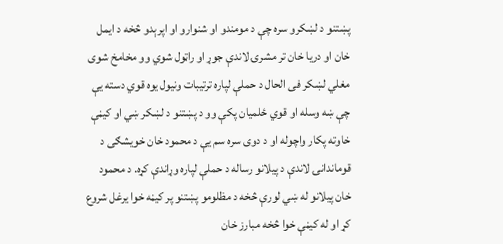پښتنو د لښکرو سره چې د مومندو او شنوارو او اپرېدو څخه د ايمل خان او دريا خان تر مشرۍ لاندې جوړ او راټول شوي وو مخامخ شوی مغلي لښکر فی الحال د حملې لپاره ترتيبات ونيول يوه قوي دسته يې چې ښه وسله او قوي ځلميان پکې وو د پښتنو د لښکر ښي او کيڼې خاوته پکار واچوله او د دوی سره سم يې د محمود خان خويشګی د قوماندانۍ لاندې د پيلانو رساله د حملې لپاره وړاندې کړه. د محمود خان پيلانو له ښي لورې څخه د مظلومو پښتنو پر کيڼه خوا يرغل شروع کړ او له کيڼې خوا څخه مبارز خان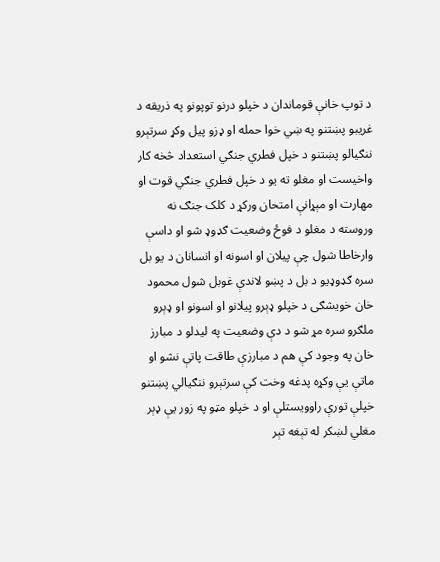د توپ خانې قوماندان د خپلو درنو توپونو په ذريقه د غريبو پښتنو په ښي خوا حمله او ډزو پيل وکړ سرتېرو ننګيالو پښتنو د خپل فطري جنګي استعداد څخه کار واخيست او مغلو ته يو د خپل فطري جنګي قوت او مهارت او مېړانې امتحان ورکړ د کلک جنګ نه وروسته د مغلو د فوځ وضعيت ګډوډ شو او داسې وارخاطا شول چې پيلان او اسونه او انسانان د يو بل سره ګډوډيو د بل د پښو لاندې غوبل شول محمود خان خويشګی د خپلو ډېرو پيلانو او اسونو او ډېرو ملګرو سره مړ شو د دې وضعيت په ليدلو د مبارز خان په وجود کې هم د مبارزې طاقت پاتې نشو او ماتې يې وکړه پدغه وخت کې سرتېرو ننګيالي پښتنو خپلې تورې راوويستلې او د خپلو مټو په زور يې ډېر مغلي لښکر له تېغه تېر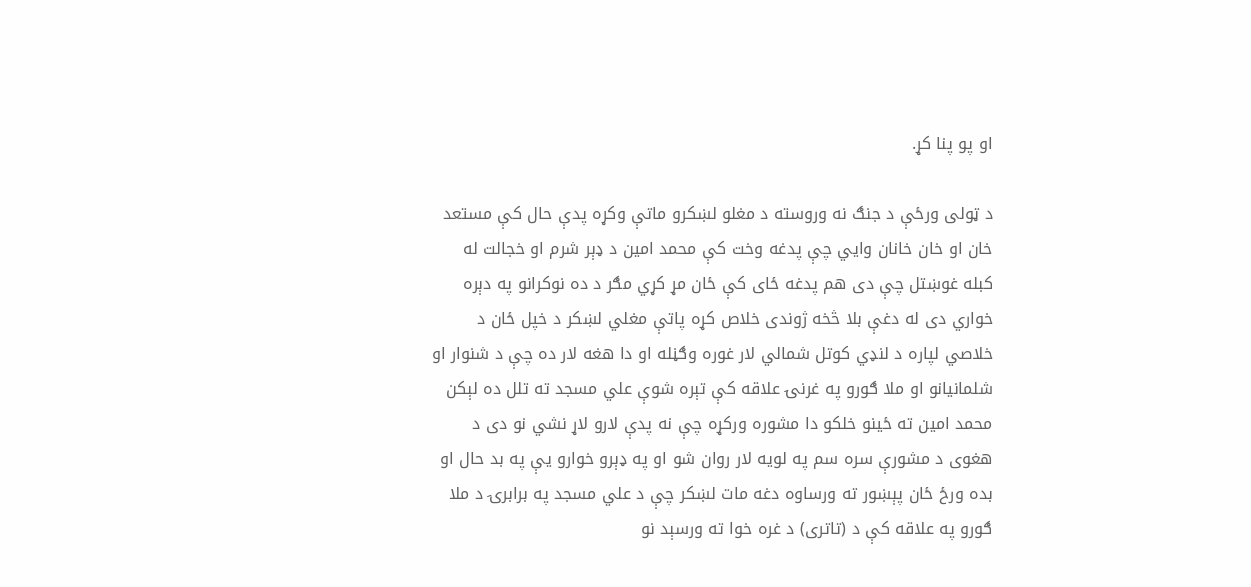او پو پنا کړ.

د ټولی ورځې د جنګ نه وروسته د مغلو لښکرو ماتې وکړه پدې حال کې مستعد خان او خان خانان وايي چې پدغه وخت کې محمد امين د ډېر شرم او خجالت له کبله غوښتل چې دی هم پدغه ځای کې ځان مړ کړي مګر د ده نوکرانو په دېره خواري دی له دغې بلا څخه ژوندی خلاص کړه پاتې مغلي لښکر د خپل ځان د خلاصي لپاره د لنډي کوتل شمالي لار غوره وګڼله او دا هغه لار ده چې د شنوار او شلمانيانو او ملا ګورو په غرنۍ علاقه کې تېره شوې علي مسجد ته تلل ده لېکن محمد امين ته ځينو خلکو دا مشوره ورکړه چې نه پدې لارو لاړ نشي نو دی د هغوی د مشورې سره سم په لويه لار روان شو او په ډېرو خوارو يې په بد حال او بده ورځ ځان پېښور ته ورساوه دغه مات لښکر چې د علي مسجد په برابرۍ د ملا ګورو په علاقه کې د (تاتری) د غره خوا ته ورسېد نو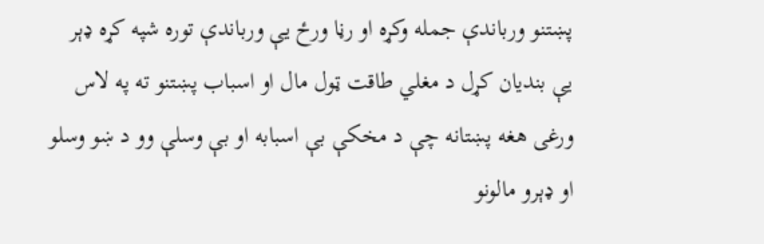پښتنو ورباندې جمله وکړه او رڼا ورځ يې ورباندې توره شپه کړه ډېر يې بنديان کړل د مغلي طاقت ټول مال او اسباب پښتنو ته په لاس ورغی هغه پښتانه چې د مخکې بې اسبابه او بې وسلې وو د ښو وسلو او ډېرو مالونو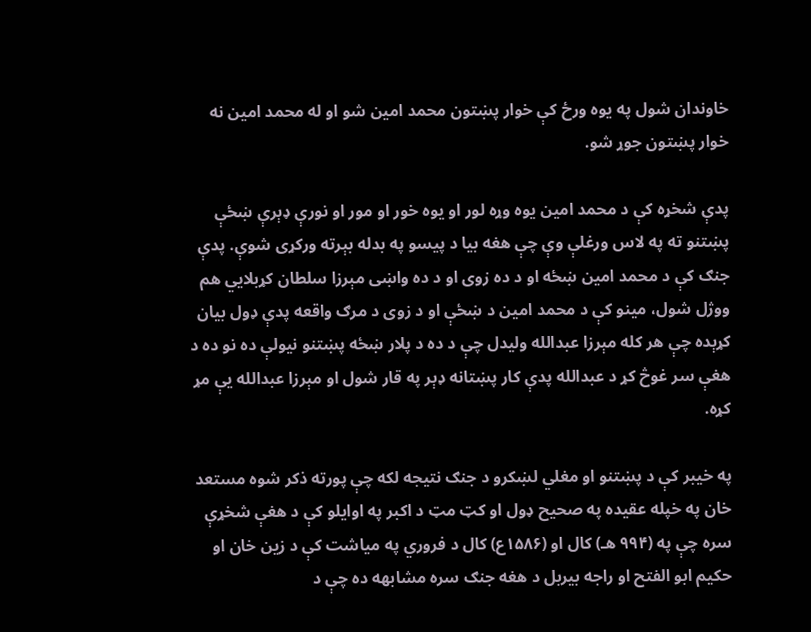خاوندان شول په يوه ورځ کې خوار پښتون محمد امين شو او له محمد امين نه خوار پښتون جوړ شو.

پدې شخړه کې د محمد امين يوه وړه لور او يوه خور او مور او نورې ډېرې ښځې پښتنو ته په لاس ورغلې وې چې هغه بيا د پيسو په بدله بېرته ورکړی شوې. پدې جنګ کې د محمد امين ښځه او د ده زوی او د ده واښی مېرزا سلطان کړبلايي هم ووژل شول، مينو کې د محمد امين د ښځې او د زوی د مرګ واقعه پدې ډول بيان کړېده چې هر کله مېرزا عبدالله وليدل چې د ده د پلار ښځه پښتنو نيولې ده نو ده د هغې سر غوڅ کړ د عبدالله پدې کار پښتانه ډېر په قار شول او مېرزا عبدالله يې مړ کړه.

په خيبر کې د پښتنو او مغلي لښکرو د جنګ نتيجه لکه چې پورته ذکر شوه مستعد خان په خپله عقيده په صحيح ډول او کټ مټ د اکبر په اوايلو کې د هغې شخړې سره چې په (۹۹۴ هـ) کال او (۱۵۸۶ع) کال د فروري په مياشت کې د زين خان او حکيم ابو الفتح او راجه بيربل د هغه جنګ سره مشابهه ده چې د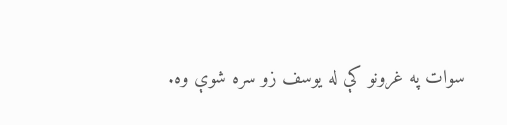سوات په غرونو کې له يوسف زو سره شوې وه.